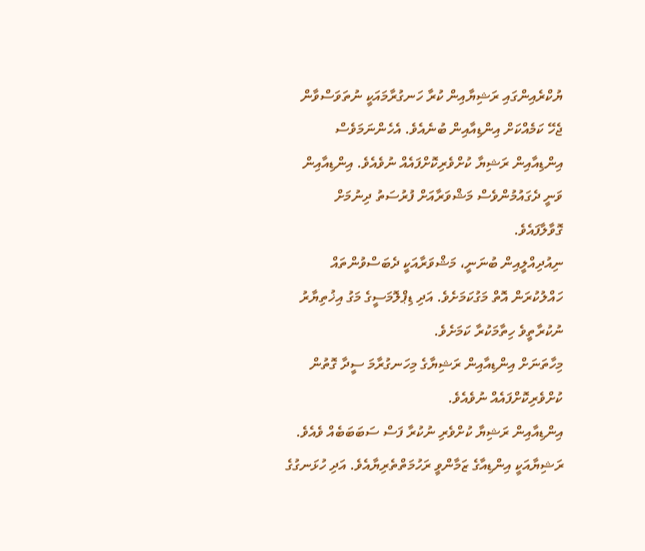ޔުކްރެއިންގައި ރަޝިޔާއިން ކުރާ ހަނގުރާމައަކީ ނުތަވަސްވާން ޖެހޭ ކަމެއްކަށް އިންޑިއާއިން ބުނެއެވެ. އެހެންނަމަވެސް އިންޑިއާއިން ރަޝިޔާ ކުށްވެރިކޮށްފައެއް ނުވެއެވެ. އިންޑިއާއިން ވަނީ ދެގައުމުންވެސް މަޝްވަރާއަށް ފުރުސަތު ދިނުމަށް ގޮވާލާފައެވެ.
ނިއުދިއްލީއިން ބުނަނީ، މަޝްވަރާއަކީ ދެބަސްވުންތައް ހައްލުކުރަން އޮތް މަގުކަމަށެވެ. އަދި ޑިޕްލޮމަސީގެ މަގު އިޚުތިޔާރު ނުކުރާތީވެ ހިތާމަކުރާ ކަމަށެވެ.
މިހާތަނަށް އިންޑިއާއިން ރަޝިޔާގެ މިހަނގުރާމަ ސީދާ ގޮތުން ކުށްވެރިކޮށްފައެއް ނުވެއެވެ.
އިންޑިއާއިން ރަޝިޔާ ކުށްވެރި ނުކުރާ ފަސް ސަބަބަބެއް ވެއެވެ.
ރަޝިޔާއަކީ އިންޑިއާގެ ޒަމާންވީ ރަހުމަތްތެރިޔާއެވެ. އަދި ހުޅަނގުގެ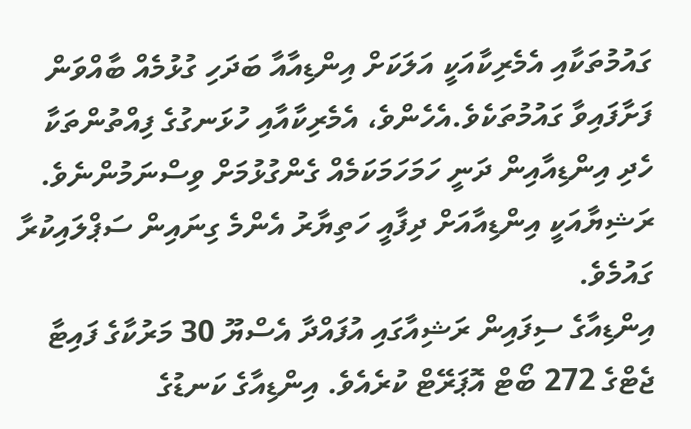ގައުމުތަކާއި އެމެރިކާއަކީ އަލަކަށް އިންޑިއާއާ ބަދަހި ގުޅުމެއް ބާއްވަން ފަށާފައިވާ ގައުމުތަކެވެ.އެހެންވެ، އެމެރިކާއާއި ހުޅަނގުގެ ފިއްތުންތަކާ ހެދި އިންޑިއާއިން ދަނީ ހަމަހަމަކަމެއް ގެންގުޅުމަށް ވިސްނަމުންނެވެ.
ރަޝިޔާއަކީ އިންޑިއާއަށް ދިފާއީ ހަތިޔާރު އެންމެ ގިނައިން ސަޕްލައިކުރާ ގައުމެވެ.
އިންޑިއާގެ ސިފައިން ރަޝިއާގައި އުފައްދާ އެސްޔޫ 30 މަރުކާގެ ފައިޓާ ޖެޓްގެ 272 ބޯޓް އޮޕަރޭޓް ކުރެއެވެ. އިންޑިއާގެ ކަނޑުގެ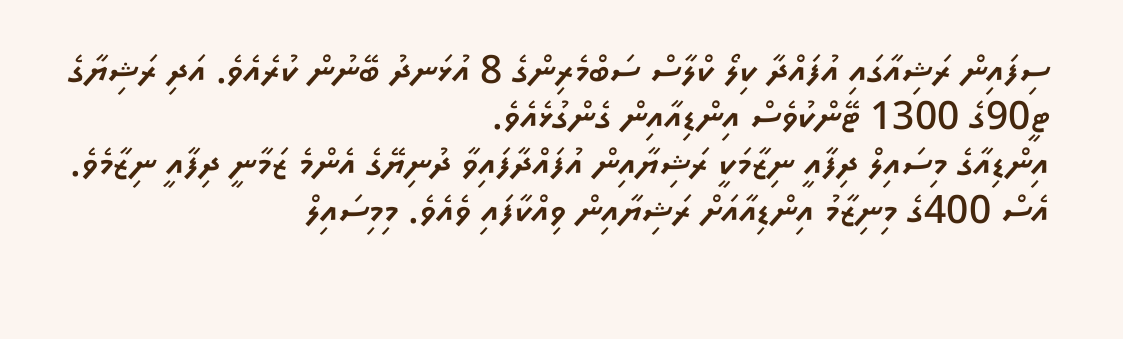ސިފައިން ރަޝިއާގައި އުފައްދާ ކިލޯ ކްލާސް ސަބްމެރިންގެ 8 އުޅަނދު ބޭނުން ކުރެއެވެ. އަދި ރަޝިޔާގެ ޓީ90ގެ 1300 ޓޭންކުވެސް އިންޑިއާއިން ގެންގުޅެއެވެ.
އިންޑިއާގެ މިސައިލް ދިފާއީ ނިޒާމަކީ ރަޝިޔާއިން އުފައްދާފައިވާ ދުނިޔޭގެ އެންމެ ޒަމާނީ ދިފާއީ ނިޒާމެވެ. އެސް 400ގެ މިނިޒާމު އިންޑިއާއަށް ރަޝިޔާއިން ވިއްކާފައި ވެއެވެ. މިމިސައިލް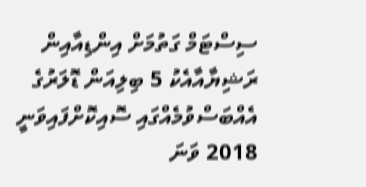ސިސްޓަމް ގަތުމަށް އިންޑިއާއިން ރަޝިޔާއާއެކު 5 ބިލިއަން ޑޮލަރުގެ އެއްބަސްވުމެއްގައި ސޮއިކޮށްފައިވަނީ 2018 ވަނަ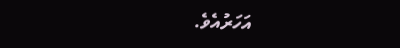އަހަރުއެވެ.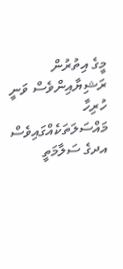މީގެ އިތުރުން ރަޝިޔާއިންވެސް ވަނީ ހުރިހާ މައްސަލަތަކެއްގައިވެސް އދގެ ސަލާމަތީ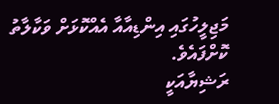މަޖިލީހުގައި އިންޑިއާއާ އެއްކޮޅަށް ވަކާލާތު ކޮށްފައެވެ.
ރަޝިޔާއަކީ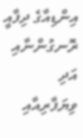އިންޑިއާގެ ދިފާއީ ރޮނގުންނާއި އަދި ވިޔަފާރިއާއި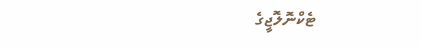ޓެކްނޮލޮޖީގެ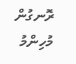ރޮނގުން މުހިންމު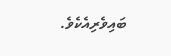ބައިވެރިއެކެވެ.